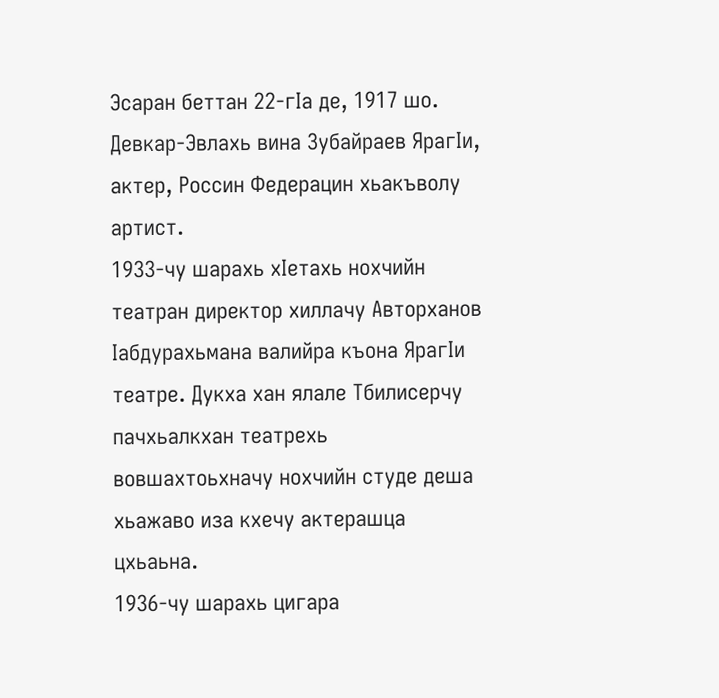Эсаран беттан 22-гIа де, 1917 шо. Девкар-Эвлахь вина Зубайраев ЯрагIи, актер, Россин Федерацин хьакъволу артист.
1933-чу шарахь хIетахь нохчийн театран директор хиллачу Авторханов Iабдурахьмана валийра къона ЯрагIи театре. Дукха хан ялале Тбилисерчу пачхьалкхан театрехь вовшахтоьхначу нохчийн студе деша хьажаво иза кхечу актерашца цхьаьна.
1936-чу шарахь цигара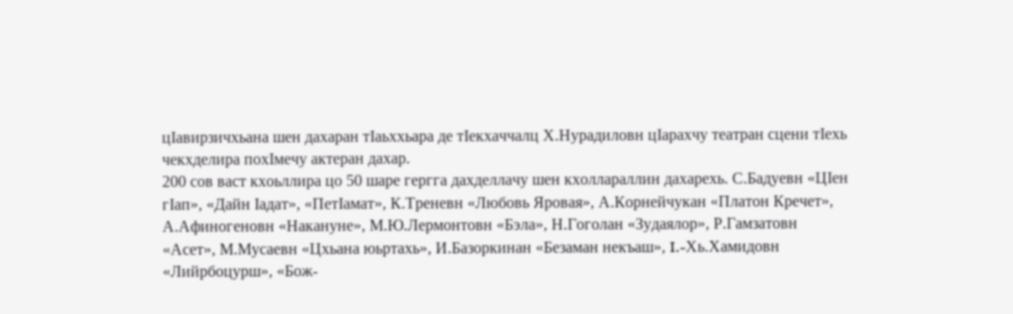цIавирзичхьана шен дахаран тIаьххьара де тIекхаччалц Х.Нурадиловн цIарахчу театран сцени тIехь чекхделира похIмечу актеран дахар.
200 сов васт кхоьллира цо 50 шаре гергга дахделлачу шен кхоллараллин дахарехь. С.Бадуевн «ЦIен гIап», «Дайн Iадат», «ПетIамат», К.Треневн «Любовь Яровая», А.Корнейчукан «Платон Кречет», А.Афиногеновн «Накануне», М.Ю.Лермонтовн «Бэла», Н.Гоголан «Зудаялор», Р.Гамзатовн «Асет», М.Мусаевн «Цхьана юьртахь», И.Базоркинан «Безаман некъаш», I.-Хь.Хамидовн «Лийрбоцурш», «Бож-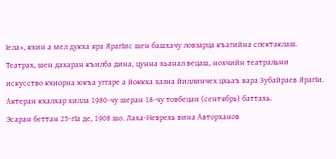Iела», кхин а мел дукха яра ЯрагIис шен башхачу ловзарца къагийна спектаклаш.
Театрах, шен дахаран къилба дина, цунна хьанал вецаш, нохчийн театральни искусство кхиорна юкъа уггаре а йоккха хазна йиллинчех цхьаъ вара Зубайраев ЯрагIи.
Актеран кхалхар хилла 1980-чу шеран 18-чу товбецан (сентябрь) баттахь.
Эсаран беттан 25-гIа де, 1908 шо. Лаха-Неврехь вина Авторханов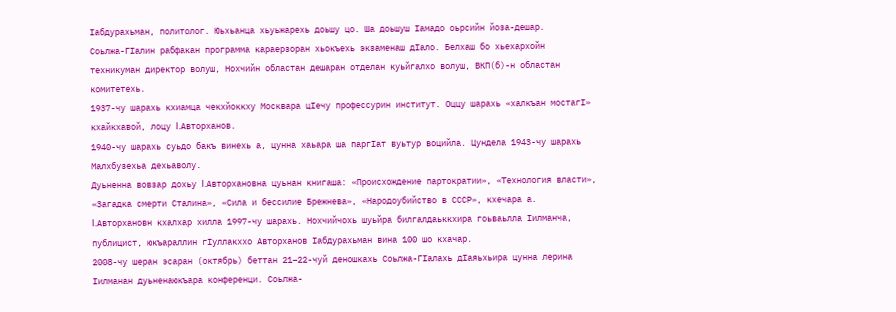Iабдурахьман, политолог. Юьхьанца хьуьжарехь доьшу цо. Ша доьшуш Iамадо оьрсийн йоза-дешар.
Соьлжа-ГIалин рабфакан программа караерзоран хьокъехь экзаменаш дIало. Белхаш бо хьехархойн техникуман директор волуш, Нохчийн областан дешаран отделан куьйгалхо волуш, ВКП(б)-н областан комитетехь.
1937-чу шарахь кхиамца чекхйоккху Москвара цIечу профессурин институт. Оццу шарахь «халкъан мостагI» кхайкхавой, лоцу I.Авторханов.
1940-чу шарахь суьдо бакъ винехь а, цунна хаьара ша паргIат вуьтур воцийла. Цундела 1943-чу шарахь Малхбузехьа дехьаволу.
Дуьненна вовзар дохьу I.Авторхановна цуьнан книгаша: «Происхождение партократии», «Технология власти», «Загадка смерти Сталина», «Сила и бессилие Брежнева», «Народоубийство в СССР», кхечара а.
I.Авторхановн кхалхар хилла 1997-чу шарахь. Нохчийчохь шуьйра билгалдаьккхира гоьваьлла Iилманча, публицист, юкъараллин гIуллакххо Авторханов Iабдурахьман вина 100 шо кхачар.
2008-чу шеран эсаран (октябрь) беттан 21–22-чуй деношкахь Соьлжа-ГIалахь дIаяьхьира цунна лерина Iилманан дуьненаюкъара конференци. Соьлжа-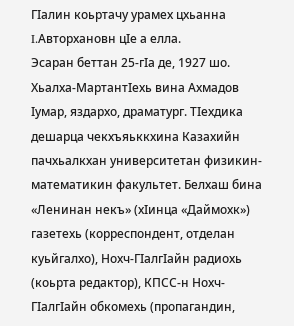ГIалин коьртачу урамех цхьанна I.Авторхановн цIе а елла.
Эсаран беттан 25-гIа де, 1927 шо. Хьалха-МартантIехь вина Ахмадов Iумар, яздархо, драматург. ТIехдика дешарца чекхъяьккхина Казахийн пачхьалкхан университетан физикин-математикин факультет. Белхаш бина «Ленинан некъ» (хIинца «Даймохк») газетехь (корреспондент, отделан куьйгалхо), Нохч-ГIалгIайн радиохь (коьрта редактор), КПСС-н Нохч-ГIалгIайн обкомехь (пропагандин,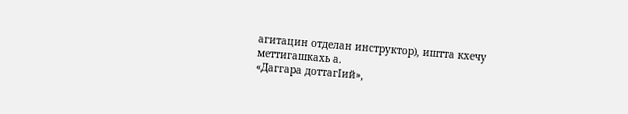агитацин отделан инструктор), иштта кхечу меттигашкахь а.
«Даггара доттагIий»,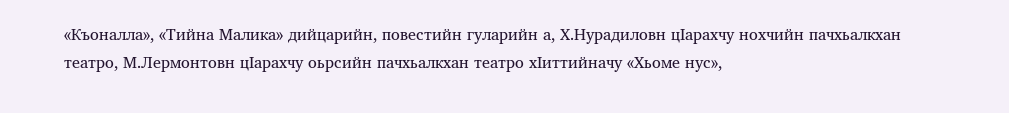«Къоналла», «Тийна Малика» дийцарийн, повестийн гуларийн а, Х.Нурадиловн цIарахчу нохчийн пачхьалкхан театро, М.Лермонтовн цIарахчу оьрсийн пачхьалкхан театро хIиттийначу «Хьоме нус»,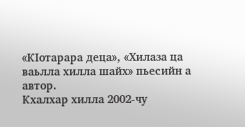«КIотарара деца», «Хилаза ца ваьлла хилла шайх» пьесийн а автор.
Кхалхар хилла 2002-чу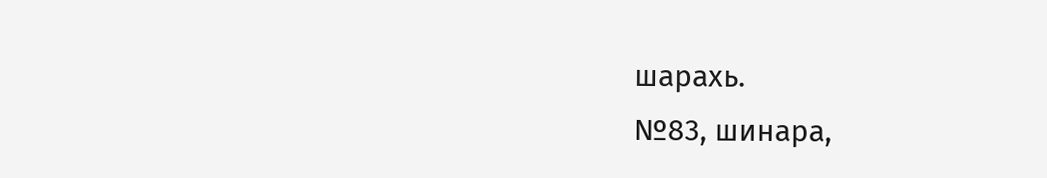шарахь.
№83, шинара,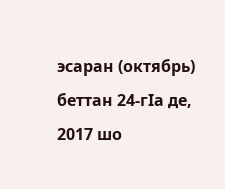эсаран (октябрь) беттан 24-гIа де, 2017 шо